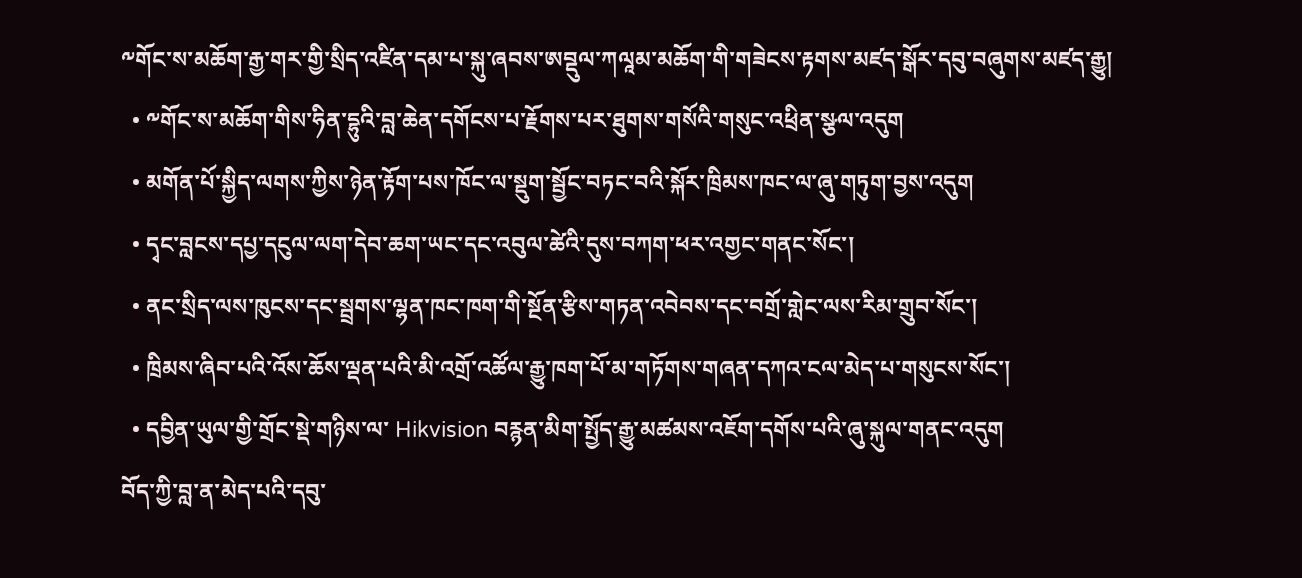༸གོང་ས་མཆོག་རྒྱ་གར་གྱི་སྲིད་འཛིན་དམ་པ་སྐུ་ཞབས་ཨབྡུལ་ཀལཱམ་མཆོག་གི་གཟེངས་རྟགས་མཛད་སྒོར་དབུ་བཞུགས་མཛད་རྒྱུ།
  • ༸གོང་ས་མཆོག་གིས་ཧིན་དྷུའི་བླ་ཆེན་དགོངས་པ་རྗོགས་པར་ཐུགས་གསོའི་གསུང་འཕྲིན་སྩལ་འདུག
  • མགོན་པོ་སྐྱིད་ལགས་ཀྱིས་ཉེན་རྟོག་པས་ཁོང་ལ་སྡུག་སྦྱོང་བཏང་བའི་སྐོར་ཁྲིམས་ཁང་ལ་ཞུ་གཏུག་བྱས་འདུག
  • དྭང་བླངས་དཔྱ་དངུལ་ལག་དེབ་ཆག་ཡང་དང་འབུལ་ཚེའི་དུས་བཀག་ཕར་འགྱང་གནང་སོང་།
  • ནང་སྲིད་ལས་ཁུངས་དང་སྦྲགས་ལྷན་ཁང་ཁག་གི་སྔོན་རྩིས་གཏན་འབེབས་དང་བགྲོ་གླེང་ལས་རིམ་གྲུབ་སོང་།
  • ཁྲིམས་ཞིབ་པའི་འོས་ཆོས་ལྡན་པའི་མི་འགྲོ་འཚོལ་རྒྱུ་ཁག་པོ་མ་གཏོགས་གཞན་དཀའ་ངལ་མེད་པ་གསུངས་སོང་།
  • དབྱིན་ཡུལ་གྱི་གྲོང་སྡེ་གཉིས་ལ་ Hikvision བརྙན་མིག་སྤྱོད་རྒྱུ་མཚམས་འཇོག་དགོས་པའི་ཞུ་སྐུལ་གནང་འདུག
བོད་ཀྱི་བླ་ན་མེད་པའི་དབུ་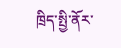ཁྲིད་སྤྱི་ནོར་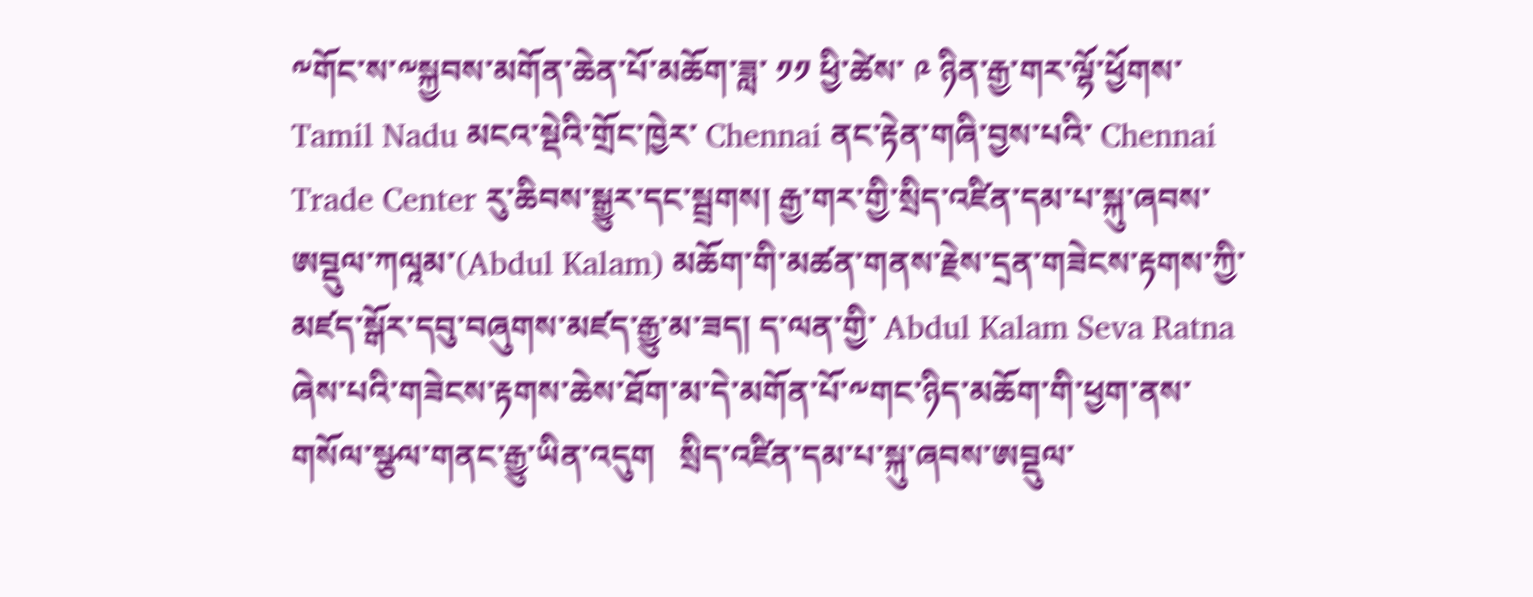༸གོང་ས་༸སྐྱབས་མགོན་ཆེན་པོ་མཆོག་ཟླ་ ༡༡ ཕྱི་ཚེས་ ༩ ཉིན་རྒྱ་གར་ལྷོ་ཕྱོགས་ Tamil Nadu མངའ་སྡེའི་གྲོང་ཁྱེར་ Chennai ནང་རྟེན་གཞི་བྱས་པའི་ Chennai Trade Center རུ་ཆིབས་སྒྱུར་དང་སྦྲགས། རྒྱ་གར་གྱི་སྲིད་འཛིན་དམ་པ་སྐུ་ཞབས་ཨབྡུལ་ཀལཱམ་(Abdul Kalam) མཆོག་གི་མཚན་གནས་རྗེས་དྲན་གཟེངས་རྟགས་ཀྱི་མཛད་སྒོར་དབུ་བཞུགས་མཛད་རྒྱུ་མ་ཟད། ད་ལན་གྱི་ Abdul Kalam Seva Ratna ཞེས་པའི་གཟེངས་རྟགས་ཆེས་ཐོག་མ་དེ་མགོན་པོ་༸གང་ཉིད་མཆོག་གི་ཕྱག་ནས་གསོལ་སྩལ་གནང་རྒྱུ་ཡིན་འདུག   སྲིད་འཛིན་དམ་པ་སྐུ་ཞབས་ཨབྡུལ་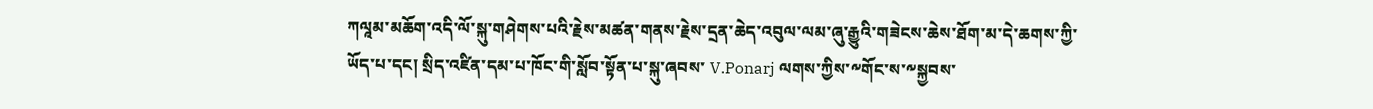ཀལཱམ་མཆོག་འདི་ལོ་སྐུ་གཤེགས་པའི་རྗེས་མཚན་གནས་རྗེས་དྲན་ཆེད་འབུལ་ལམ་ཞུ་རྒྱུའི་གཟེངས་ཆེས་ཐོག་མ་དེ་ཆགས་ཀྱི་ཡོད་པ་དང། སྲིད་འཛིན་དམ་པ་ཁོང་གི་སློབ་སྟོན་པ་སྐུ་ཞབས་ V.Ponarj ལགས་ཀྱིས་༸གོང་ས་༸སྐྱབས་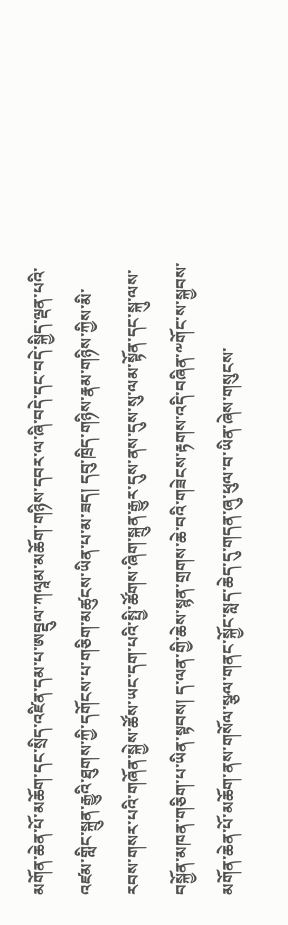མགོན་ཆེན་པོ་མཆོག་དང་སྲིད་འཛིན་དམ་པ་ཨབྡུལ་ཀལཱམ་མཆོག་གཉིས་དབར་ལ་ཞི་བདེ་དང་བདེ་སྐྱིད་ལྡན་པའི་འཛམ་གླིང་སྐྲུན་རྒྱུའི་ཐུགས་ཀྱི་དགོངས་པ་གཅིག་མཚུངས་ཡིན་པ་མ་ཟད། དབུ་ཁྲིད་གཉིས་རྣམ་གཉིས་ཀྱིས་མི་རབས་གསར་པའི་གཞོན་སྐྱེས་ཚོས་ཡང་དག་པའི་སྤྱི་ཚོགས་ཞིག་སྐྲུན་རྒྱུར་དུས་ནས་དུས་སུ་ལམ་སྟོན་དང་སྐུ་ལས་བསྐྱོན་མཁན་གཅིག་པ་ཡིན་སྟབས། ད་ལན་གྱི་ཆེས་སྙན་གྲགས་ཆེ་བའི་གཟེངས་རྟགས་འདི་བཞིན་༸གོང་ས་སྐྱབས་མགོན་ཆེན་པོ་མཆོག་ནས་གསོལ་སྩལ་གནང་སྐྱོང་སླད་ཆེད་དུ་གདན་ཞུ་ཕུལ་བ་ཡིན་ཞེས་གསུངས་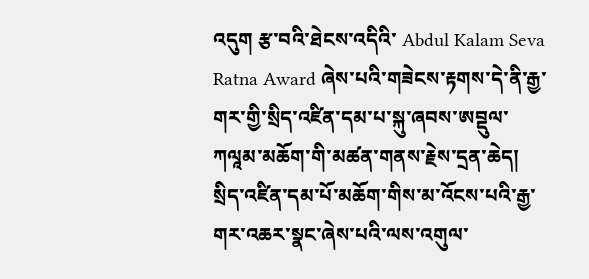འདུག རྩ་བའི་ཐེངས་འདིའི་ Abdul Kalam Seva Ratna Award ཞེས་པའི་གཟེངས་རྟགས་དེ་ནི་རྒྱ་གར་གྱི་སྲིད་འཛིན་དམ་པ་སྐུ་ཞབས་ཨབྡུལ་ཀལཱམ་མཆོག་གི་མཚན་གནས་རྗེས་དྲན་ཆེད། སྲིད་འཛིན་དམ་པོ་མཆོག་གིས་མ་འོངས་པའི་རྒྱ་གར་འཆར་སྣང་ཞེས་པའི་ལས་འགུལ་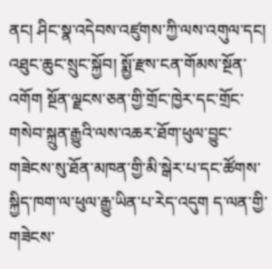ནང། ཤིང་སྣ་འདེབས་འཛུགས་ཀྱི་ལས་འགུལ་དང། འཐུང་ཆུང་སྲུང་སྐྱོབ། སྨྱོ་རྫས་ངན་གོམས་སྔོན་འགོག སྔོན་ལྗངས་ཅན་གྱི་གྲོང་ཁྱེར་དང་གྲོང་གསེབ་སྐྲུན་རྒྱུའི་ལས་འཆར་ཐོག་ཕུལ་བྱུང་གཟེངས་སུ་ཐོན་མཁན་གྱི་མི་སྒེར་པ་དང་ཚོགས་སྐྱིད་ཁག་ལ་ཕུལ་རྒྱུ་ཡིན་པ་རེད་འདུག ད་ལན་གྱི་གཟེངས་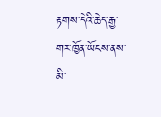རྟགས་དེའི་ཆེད་རྒྱ་གར་ཁྱོན་ཡོངས་ནས་མི་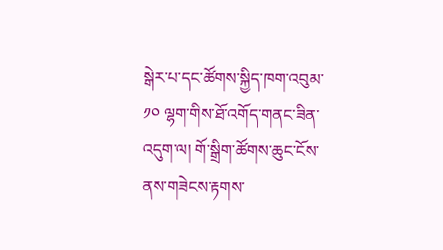སྒེར་པ་དང་ཚོགས་སྐྱིད་ཁག་འབུམ་ ༡༠ ལྷག་གིས་ཐོ་འགོད་གནང་ཟིན་འདུག་ལ། གོ་སྒྲིག་ཚོགས་ཆུང་ངོས་ནས་གཟེངས་རྟགས་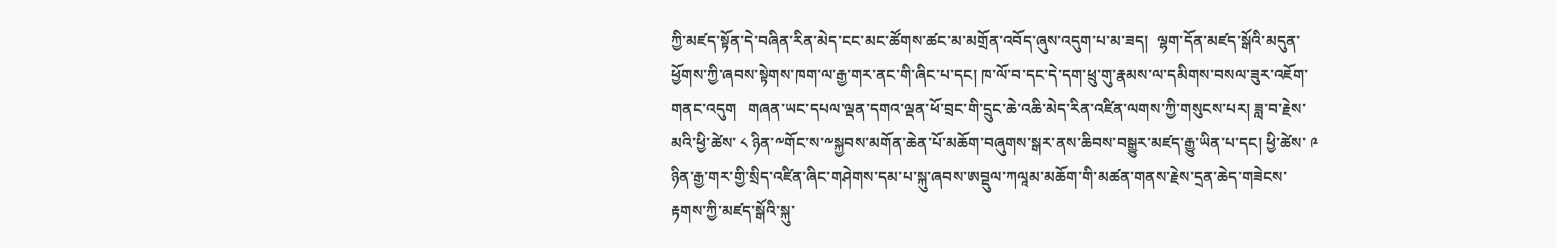ཀྱི་མཛད་སྟོན་དེ་བཞིན་རིན་མེད་ངང་མང་ཚོགས་ཚང་མ་མགྲོན་འབོད་ཞུས་འདུག་པ་མ་ཟད།  ལྷག་དོན་མཛད་སྒོའི་མདུན་ཕྱོགས་ཀྱི་ཞབས་སྟེགས་ཁག་ལ་རྒྱ་གར་ནང་གི་ཞིང་པ་དང། ཁ་ལོ་བ་དང་དེ་དག་ཕྲུ་གུ་རྣམས་ལ་དམིགས་བསལ་ཟུར་འཇོག་གནང་འདུག   གཞན་ཡང་དཔལ་ལྡན་དགའ་ལྡན་ཕོ་བྲང་གི་དྲུང་ཆེ་འཆི་མེད་རིན་འཛིན་ལགས་ཀྱི་གསུངས་པར། ཟླ་བ་རྗེས་མའི་ཕྱི་ཚེས་ ༨ ཉིན་༸གོང་ས་༸སྐྱབས་མགོན་ཆེན་པོ་མཆོག་བཞུགས་སྒར་ནས་ཆིབས་བསྒྱུར་མཛད་རྒྱུ་ཡིན་པ་དང། ཕྱི་ཚེས་ ༩ ཉིན་རྒྱ་གར་གྱི་སྲིད་འཛིན་ཞིང་གཤེགས་དམ་པ་སྐུ་ཞབས་ཨབྡུལ་ཀལཱམ་མཆོག་གི་མཚན་གནས་རྗེས་དྲན་ཆེད་གཟེངས་རྟགས་ཀྱི་མཛད་སྒོའི་སྐུ་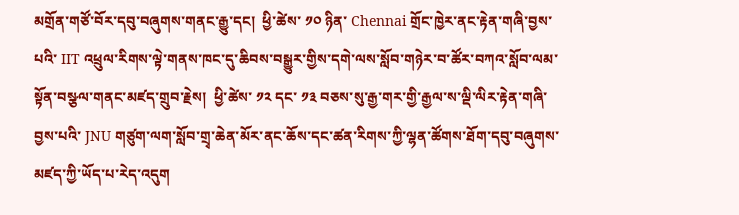མགྲོན་གཙོ་བོར་དབུ་བཞུགས་གནང་རྒྱུ་དང།  ཕྱི་ཚེས་ ༡༠ ཉིན་ Chennai གྲོང་ཁྱེར་ནང་རྟེན་གཞི་བྱས་པའི་ IIT འཕྲུལ་རིགས་ལྟེ་གནས་ཁང་དུ་ཆིབས་བསྒྱུར་གྱིས་དགེ་ལས་སློབ་གཉེར་བ་ཚོར་བཀའ་སློབ་ལམ་སྟོན་བསྩལ་གནང་མཛད་གྲུབ་རྗེས།  ཕྱི་ཚེས་ ༡༢ དང་ ༡༣ བཅས་སུ་རྒྱ་གར་གྱི་རྒྱལ་ས་ལྡི་ལིར་རྟེན་གཞི་བྱས་པའི་ JNU གཙུག་ལག་སློབ་གྲྭ་ཆེན་མོར་ནང་ཆོས་དང་ཚན་རིགས་ཀྱི་ལྷན་ཚོགས་ཐོག་དབུ་བཞུགས་མཛད་ཀྱི་ཡོད་པ་རེད་འདུག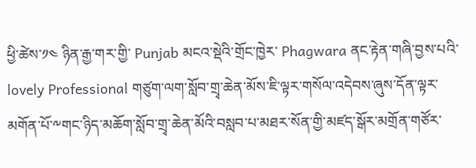ཕྱི་ཚེས་༡༤ ཉིན་རྒྱ་གར་གྱི་ Punjab མངའ་སྡེའི་གྲོང་ཁྱེར་ Phagwara ནང་རྟེན་གཞི་བྱས་པའི་ lovely Professional གཙུག་ལག་སློབ་གྲྭ་ཆེན་མོས་ཇི་ལྟར་གསོལ་འདེབས་ཞུས་དོན་ལྟར་མགོན་པོ་༸གང་ཉིད་མཆོག་སློབ་གྲྭ་ཆེན་མོའི་བསླབ་པ་མཐར་སོན་གྱི་མཛད་སྒོར་མགྲོན་གཙོར་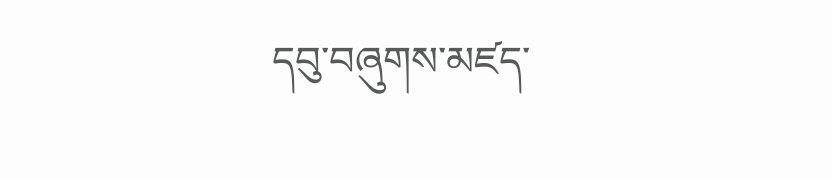དབུ་བཞུགས་མཛད་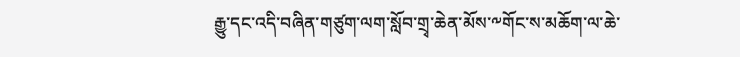རྒྱུ་དང་འདི་བཞིན་གཙུག་ལག་སློབ་གྲྭ་ཆེན་མོས་༸གོང་ས་མཆོག་ལ་ཆེ་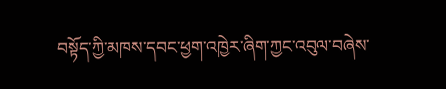བསྟོད་ཀྱི་མཁས་དབང་ཕྱག་འཁྱེར་ཞིག་ཀྱང་འབུལ་བཞེས་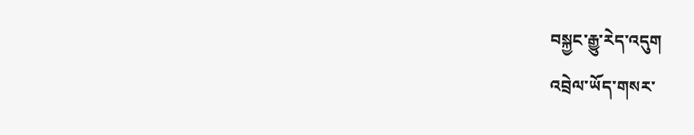བསྐྱང་རྒྱུ་རེད་འདུག
འབྲེལ་ཡོད་གསར་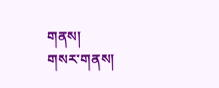གནས།
གསར་གནས།